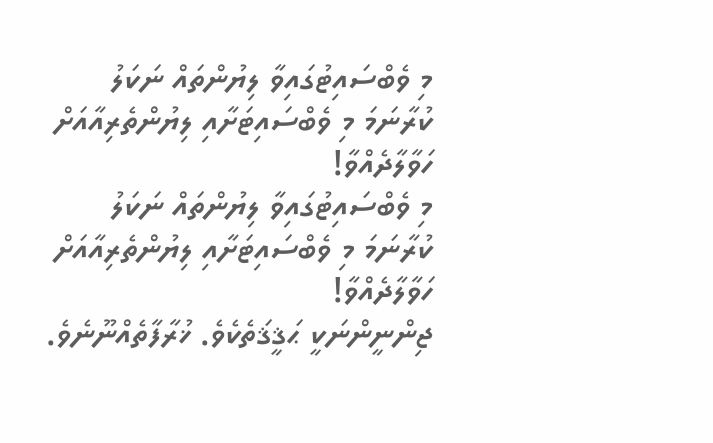މި ވެބްސައިޓުގައިވާ ލިޔުންތައް ނަކަލު ކުރާނަމަ މި ވެބްސައިޓަށާއި ލިޔުންތެރިއާއަށް ހަވާލާދެއްވާ!
މި ވެބްސައިޓުގައިވާ ލިޔުންތައް ނަކަލު ކުރާނަމަ މި ވެބްސައިޓަށާއި ލިޔުންތެރިއާއަށް ހަވާލާދެއްވާ!
ޖިންނީންނަކީ ޙަޤީޤަތެކެވެ. ޚުރާފާތެއްނޫނެވެ.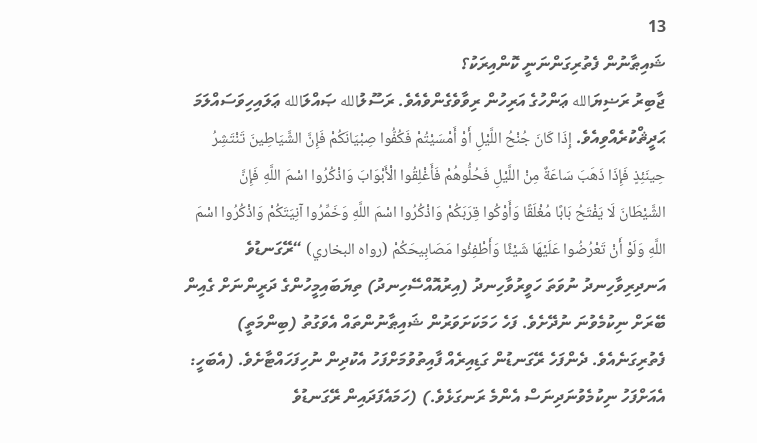13
ޝައިޠާނުން ފެތުރިގަންނަނީ ކޮންއިރަކު؟
ޖާބިރު ރަޟިޔަالله ޢަންހުގެ އަރިހުން ރިވާވެގެންވެއެވެ. ރަސޫލުالله ޞައްލަالله ޢަލައިހިވަސައްލަމަ ޙަދީޘްކުރެއްވިއެވެ. إِذَا كَانَ جُنْحُ اللَّيْلِ أَوْ أَمْسَيْتُمْ فَكُفُّوا صِبْيَانَكُمْ فَإِنَّ الشَّيَاطِينَ تَنْتَشِرُ حِينَئِذٍ فَإِذَا ذَهَبَ سَاعَةٌ مِنْ اللَّيْلِ فَحُلُّوهُمْ فَأَغْلِقُوا الْأَبْوَابَ وَاذْكُرُوا اسْمَ اللَّهِ فَإِنَّ الشَّيْطَانَ لَا يَفْتَحُ بَابًا مُغْلَقًا وَأَوْكُوا قِرَبَكُمْ وَاذْكُرُوا اسْمَ اللَّهِ وَخَمِّرُوا آنِيَتَكُمْ وَاذْكُرُوا اسْمَ اللَّهِ وَلَوْ أَنْ تَعْرُضُوا عَلَيْهَا شَيْئًا وَأَطْفِئُوا مَصَابِيحَكُمْ (رواه البخاري) “ރޭގަނޑުވެ އަނދިރިވާހިނދު ނުވަތަ ހަވީރުވާހިނދު (އިރުއޮއްސޭހިނދު) ތިޔަބައިމީހުންގެ ދަރީންނަށް ގެއިން ބޭރަށް ނިކުމެވުނަ ނުދޭށެވެ. ފަހެ ހަމަކަށަވަރުން ޝައިޠާނުންތައް އެވަގުތު (ބިންމަތީ) ފެތުރިގަނެއެވެ. ދެންފަހެ ރޭގަނޑުން ގަޑިއިރެއް ފާއިތުވުމަށްފަހު އެކުދިން ނުހިފަހައްޓާށެވެ. (އެބަހީ: އެއަށްފަހު ނިކުމެވުނަދިނަސް އެންމެ ރަނގަޅެވެ.) (ހަމައެފަދައިން ރޭގަނޑުވެ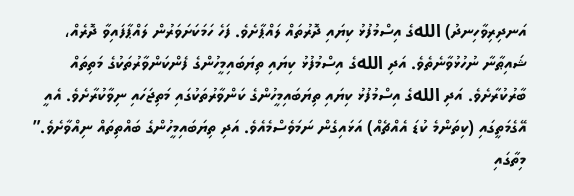އަނދިރިވާހިނދު) اللهގެ އިސްމުފުޅު ކިޔައި ދޮރުތައް ލައްޕާށެވެ. ފަހެ ހަމަކަށަވަރުން ލައްޕާފައިވާ ދޮރެއް، ޝައިޠާނާ ނުހުޅުވާނެތެވެ. އަދި اللهގެ އިސްމުފުޅު ކިޔައި ތިޔަބައިމީހުންގެ ފެންކަންވާރުތަކުގެ މަތިތައް ބާރުކުރާށެވެ. އަދި اللهގެ އިސްމުފުޅު ކިޔައި ތިޔަބައިމީހުންގެ ކަންވާރުތަކުގައި މަތިޖަހައި ނިވާކުރާށެވެ. އެއީ އޭގެމަތީގައި (ކިތަންމެ ކުޑަ އެއްޗެއް) އަޅައިގެން ނަމަވެސްމެއެވެ. އަދި ތިޔަބައިމީހުންގެ ބައްތިތައް ނިއްވާށެވެ.” މިތާގައި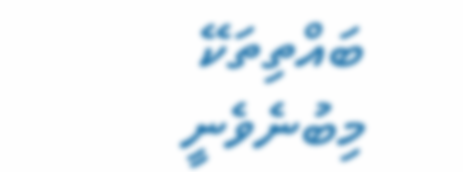ބައްތިތަކޭ މިބުނެވެނީ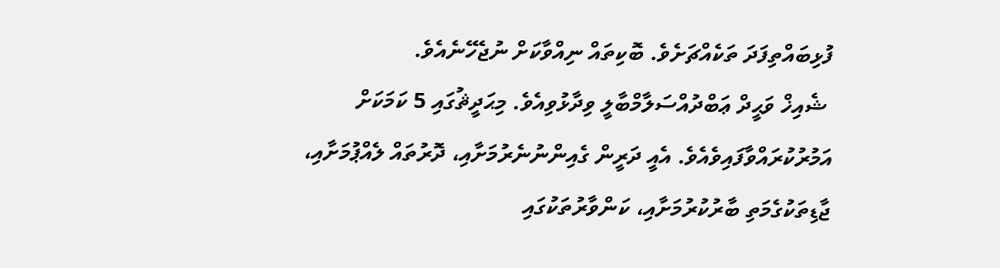ފުޅިބައްތިފަދަ ތަކެއްޗަށެވެ. ބޮކިތައް ނިއްވާކަށް ނުޖެހޭނެއެވެ.
 ޝެއިޚް ވަޙީދް ޢަބްދުއްސަލާމްބާލީ ވިދާޅުވިއެވެ. މިޙަދީޘުގައި 5 ކަމަކަށް އަމުރުކުރައްވާފައިވެއެވެ. އެއީ ދަރީން ގެއިންނުނެރުމަށާއި، ދޮރުތައް ލެއްޕުމަށާއި، ޖާޑިތަކުގެމަތި ބާރުކުރުމަށާއި، ކަންވާރުތަކުގައި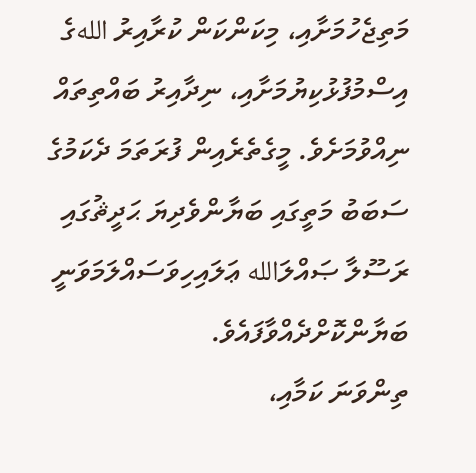މަތިޖެހުމަށާއި، މިކަންކަން ކުރާއިރު اللهގެ އިސްމުފުޅުކިޔުމަށާއި، ނިދާއިރު ބައްތިތައް ނިއްވުމަށެވެ. މީގެތެރެއިން ފުރަތަމަ ދެކަމުގެ ސަބަބު މަތީގައި ބަޔާންވެދިޔަ ޙަދީޘުގައި ރަސޫލާ ޞައްލަالله ޢަލައިހިވަސައްލަމަވަނީ ބަޔާންކޮށްދެއްވާފައެވެ.
ތިންވަނަ ކަމާއި،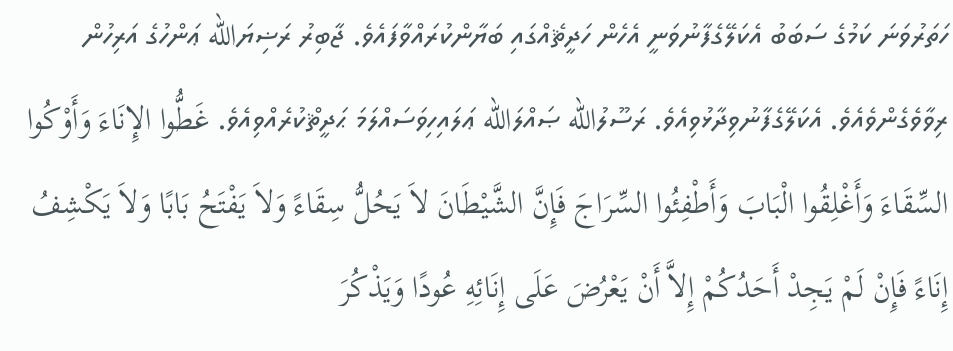ހަތަރުވަނަ ކަމުގެ ސަބަބު އެކަލޭގެފާނުވަނީ އެހެން ހަދީޘެއްގައި ބަޔާންކުރައްވާފައެވެ. ޖާބިރު ރަޟިޔަالله ޢަންހުގެ އަރިހުން ރިވާވެގެންވެއެވެ. އެކަލޭގެފާނުވިދާޅުވިއެވެ. ރަސޫލުالله ޞައްލަالله ޢަލައިހިވަސައްލަމަ ޙަދީޘްކުރެއްވިއެވެ. غَطُّوا الإِنَاءَ وَأَوْكُوا السِّقَاءَ وَأَغْلِقُوا الْبَابَ وَأَطْفِئُوا السِّرَاجَ فَإِنَّ الشَّيْطَانَ لاَ يَحُلُّ سِقَاءً وَلاَ يَفْتَحُ بَابًا وَلاَ يَكْشِفُ إِنَاءً فَإِنْ لَمْ يَجِدْ أَحَدُكُمْ إِلاَّ أَنْ يَعْرُضَ عَلَى إِنَائِهِ عُودًا وَيَذْكُرَ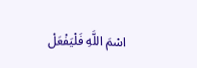اسْمَ اللَّهِ فَلْيَفْعَلْ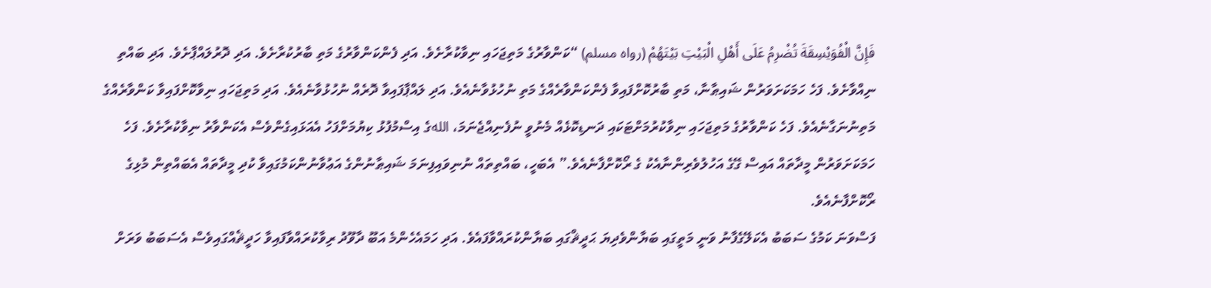فَإِنَّ الْفُوَيْسِقَةَ تُضْرِمُ عَلَى أَهْلِ الْبَيْتِ بَيْتَهُمْ (رواه مسلم) “ކަންވާރުގެ މަތިޖަހައި ނިވާކުރާށެވެ. އަދި ފެންކަންވާރުގެ މަތި ބާރުކުރާށެވެ. އަދި ދޮރުލައްޕާށެވެ. އަދި ބައްތި ނިއްވާށެވެ. ފަހެ ހަމަކަށަވަރުން ޝައިޠާނާ، މަތި ބާރުކޮށްފައިވާ ފެންކަންވާރެއްގެ މަތި ނުހުޅުވާނެއެވެ. އަދި ލައްޕާފައިވާ ދޮރެއް ނުހުޅުވާނެއެވެ. އަދި މަތިޖަހައި ނިވާކޮށްފައިވާ ކަންވާރެއްގެ މަތިނުނަގާނެއެވެ. ފަހެ ކަންވާރުގެ މަތިޖަހައި ނިވާކުރުމަށްޓަކައި ދަނޑިކޮޅެއް މެނުވީ ނުފެނިއްޖެނަމަ، اللهގެ އިސްމުފުޅު ކިޔުމަށްފަހު އެއަޅައިގެންވެސް އެކަންވާރު ނިވާކުރާށެވެ. ފަހެ ހަމަކަށަވަރުން މީދާތައް އައިސް ގޭގެ އަހުލުވެރިންނާއެކު ގެ ރޯކޮށްފާނެއެވެ.” އެބަހީ، ބައްތިތައް ނުނިވައިފިނަމަ ޝައިޠާނުންގެ އަޢުވާނުންކަމުގައިވާ ކުދި މީދާތައް އެބައްތިން މުޅިގެ ރޯކޮށްފާނެއެވެ.
ފަސްވަނަ ކަމުގެ ސަބަބު އެކަލޭގެފާނު ވަނީ މަތީގައި ބަޔާންވެދިޔަ ޙަދީޘްގައި ބަޔާންކުރައްވާފައެވެ. އަދި ހަމައެހެންމެ އަބޫ ދާވޫދު ރިވާކުރައްވާފައިވާ ހަދީޘެއްގައިވެސް އެސަބަބު ވަރަށް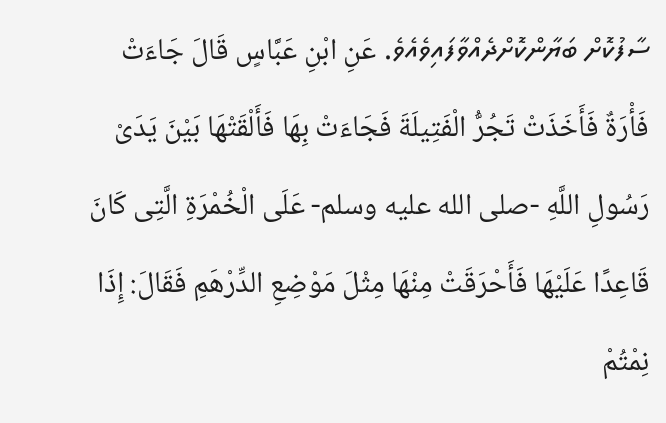ސާފުކޮށް ބަޔާންކޮށްދެއްވާފައިވެއެވެ. عَنِ ابْنِ عَبَّاسٍ قَالَ جَاءَتْ فَأْرَةٌ فَأَخَذَتْ تَجُرُّ الْفَتِيلَةَ فَجَاءَتْ بِهَا فَأَلْقَتْهَا بَيْنَ يَدَىْ رَسُولِ اللَّهِ -صلى الله عليه وسلم- عَلَى الْخُمْرَةِ الَّتِى كَانَ قَاعِدًا عَلَيْهَا فَأَحْرَقَتْ مِنْهَا مِثْلَ مَوْضِعِ الدِّرْهَمِ فَقَالَ: إِذَا نِمْتُمْ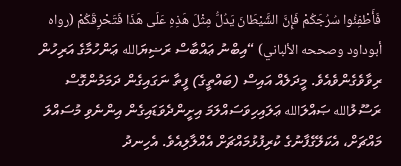فَأَطْفِئُوا سُرُجَكُمْ فَإِنَّ الشَّيْطَانَ يَدُلُّ مِثْلَ هَذِهِ عَلَى هَذَا فَتَحْرِقَكُمْ (رواه أبوداود وصححه الألباني) “އިބްނު ޢައްބާސް ރަޟިޔަالله ޢަންހުމާގެ އަރިހުން ރިވާވެގެންވެއެވެ. މީދަލެއް އައިސް (ބައްތީގެ) ފީތާ ނަގައިގެން ދަމަމުންގޮސް ރަސޫލުالله ޞައްލަالله ޢަލައިހިވަސައްލަމަ އިށީންދެވަޑައިގެން އިންނެވި މުސައްލަ މައްޗަށް، އެކަލޭގެފާނުގެ ކުރިފުޅުމައްޗަށް އެއްލާލިއެވެ. އެހިނދު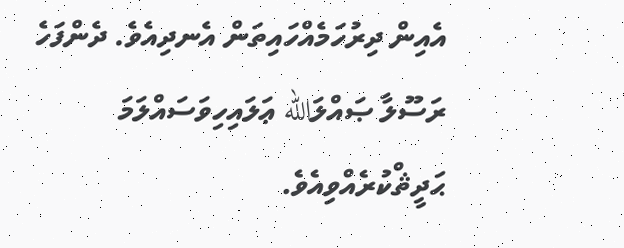އެއިން ދިރުހަމެއްހައިތަން އެނދިއެވެ. ދެންފަހެ ރަސޫލާ ޞައްލަالله ޢަލައިހިވަސައްލަމަ ޙަދީޘްކުރެއްވިއެވެ.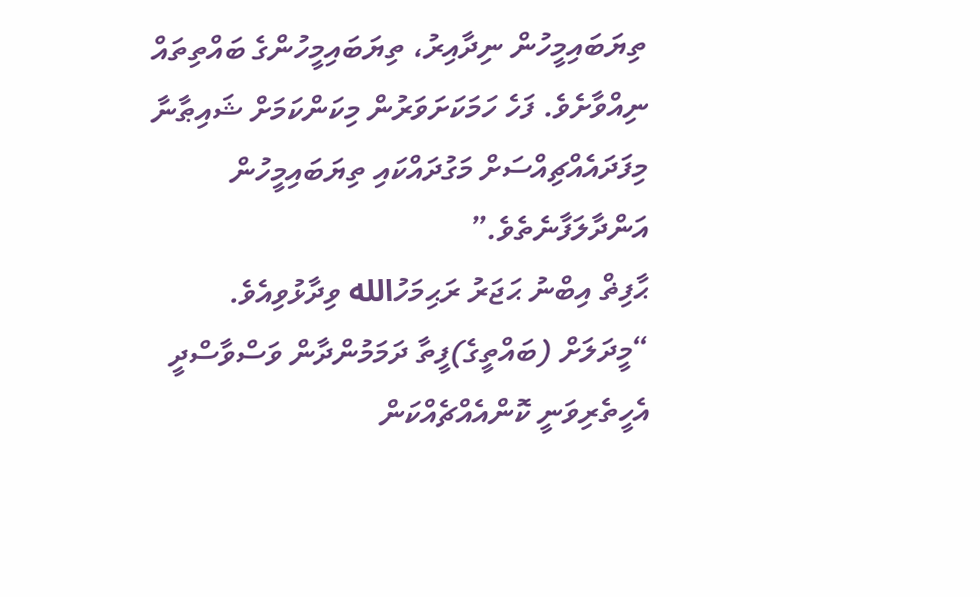ތިޔަބައިމީހުން ނިދާއިރު، ތިޔަބައިމީހުންގެ ބައްތިތައް ނިއްވާށެވެ. ފަހެ ހަމަކަށަވަރުން މިކަންކަމަށް ޝައިޠާނާ މިފަދައެއްޗިއްސަށް މަގުދައްކައި ތިޔަބައިމީހުން އަންދާލަފާނެތެވެ.”
ޙާފިޡް އިބްނު ޙަޖަރު ރަޙިމަހުالله ވިދާޅުވިއެވެ. “މީދަލަށް (ބައްތީގެ)ފީތާ ދަމަމުންދާން ވަސްވާސްދީ އެހީތެރިވަނީ ކޮންއެއްޗެއްކަން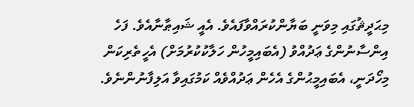މިޙަދީޘުގައި މިވަނީ ބަޔާންކުރައްވާފައެވެ. އެއީ ޝައިޠާނާއެވެ. ފަހެ އިންސާނުންގެ ޢަދުއްވު (އެބައިމީހުން ހަލާކުކުރުމަށް) އެހީތެރިކަން މިހޯދަނީ، އެބައިމީޙުންގެ އެހެން ޢަދުއްވެއް ކަމުގައިވާ އަލިފާނުންނެވެ.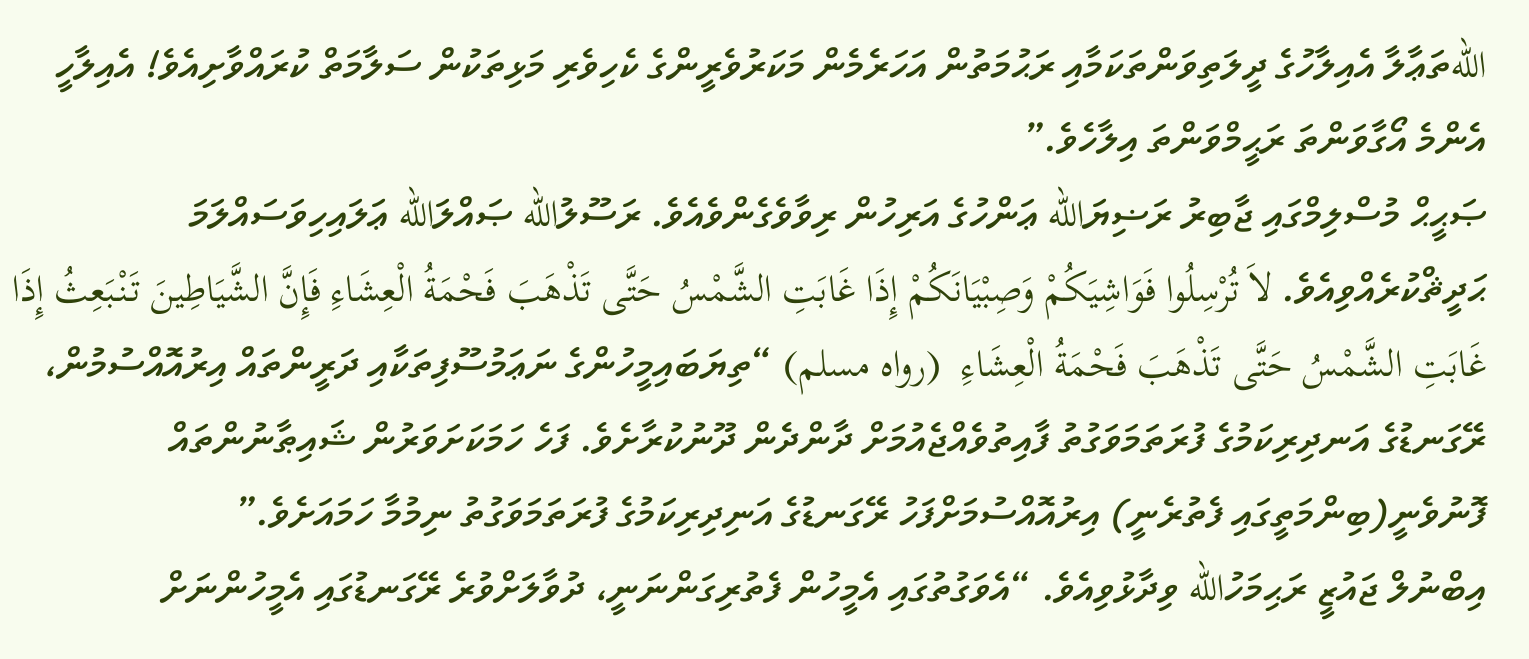اللهތަޢާލާ އެއިލާހުގެ ދީލަތިވަންތަކަމާއި ރަޙުމަތުން އަހަރެމެން މަކަރުވެރީންގެ ކެހިވެރި މަޅިތަކުން ސަލާމަތް ކުރައްވާށިއެވެ! އެއިލާހީ އެންމެ އޯގާވަންތަ ރަޙީމްވަންތަ އިލާހެވެ.”
ޞަޙީޙް މުސްލިމްގައި ޖާބިރު ރަޟިޔަالله ޢަންހުގެ އަރިހުން ރިވާވެގެންވެއެވެ. ރަސޫލުالله ޞައްލަالله ޢަލައިހިވަސައްލަމަ ޙަދީޘްކުރެއްވިއެވެ. لاَ تُرْسِلُوا فَوَاشِيَكُمْ وَصِبْيَانَكُمْ إِذَا غَابَتِ الشَّمْسُ حَتَّى تَذْهَبَ فَحْمَةُ الْعِشَاءِ فَإِنَّ الشَّيَاطِينَ تَنْبَعِثُ إِذَا غَابَتِ الشَّمْسُ حَتَّى تَذْهَبَ فَحْمَةُ الْعِشَاءِ  (رواه مسلم) “ތިޔަބައިމީހުންގެ ނަޢަމުސޫފިތަކާއި ދަރީންތައް އިރުއޮއްސުމުން، ރޭގަނޑުގެ އަނދިރިކަމުގެ ފުރަތަމަވަގުތު ފާއިތުވެއްޖެއުމަށް ދާންދެން ދޫނުކުރާށެވެ. ފަހެ ހަމަކަށަވަރުން ޝައިޠާނުންތައް ފޮނުވެނީ(ބިންމަތީގައި ފެތުރެނީ) އިރުއޮއްސުމަށްފަހު ރޭގަނޑުގެ އަނިދިރިކަމުގެ ފުރަތަމަވަގުތު ނިމުމާ ހަމައަށެވެ.”
އިބްނުލް ޖައުޒީ ރަޙިމަހުالله ވިދާޅުވިއެވެ. “އެވަގުތުގައި އެމީހުން ފެތުރިގަންނަނީ، ދުވާލަށްވުރެ ރޭގަނޑުގައި އެމީހުންނަށް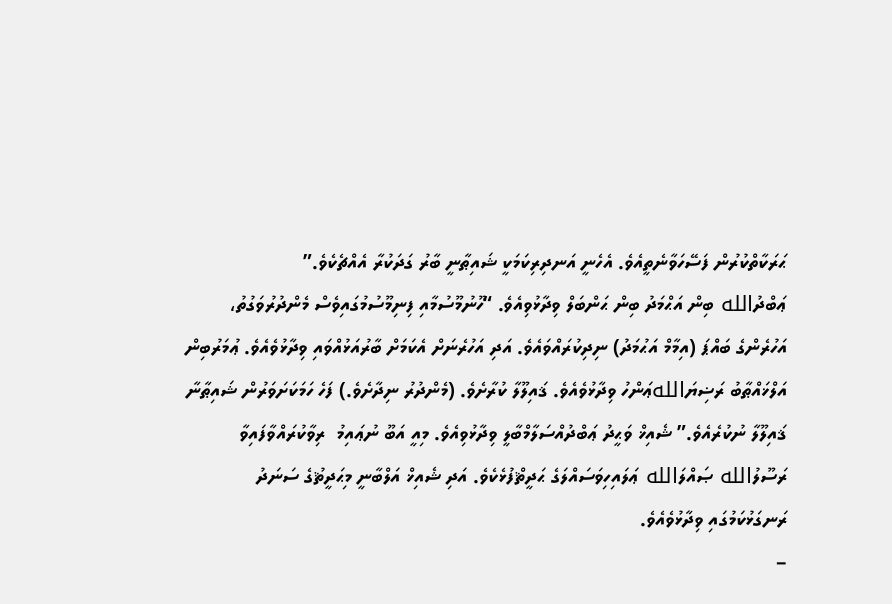ޙަރަކާތްކުރުން ފަސޭހަވާނެތީއެވެ. އެހެނީ އަނދިރިކަމަކީ ޝައިޠާނީ ބާރު ގަދަކުރާ އެއްޗެކެވެ.”
ޢަބްދުالله ބިން އަޙްމަދު ބިން ޙަންބަލް ވިދާޅުވިއެވެ. “ހޫނުމޫސުމާއި ފިނިމޫސުމުގައިވެސް މެންދުރުވަގުތު، އަހުރެންގެ ބައްޕަ (އިމާމް އަޙުމަދު) ނިދިކުރައްވައެވެ. އަދި އަހުރެނަށް އެކަމަށް ބާރުއަޅުއްވައި ވިދާޅުވެއެވެ. ޢުމަރުބިން އަލްޚައްޠާބު ރަޟިޔަاللهޢަންހު ވިދާޅުވެއެވެ. ޤައިލޫލާ ކުރާށެވެ. (މެންދުރު ނިދާށެވެ.) ފަހެ ހަމަކަށަވަރުން ޝައިޠާނާ ޤައިލޫލާ ނުކުރެއެވެ.” ޝެއިޚް ވަޙީދު ޢަބްދުއްސަލާމްބާލީ ވިދާޅުވިއެވެ. މިއީ އަބޫ ނުޢައިމު  ރިވާކުރައްވާފައިވާ ރަސޫލުالله ޞައްލަالله ޢަލައިހިވަސައްލަގެ ޙަދީޘްފުޅެކެވެ. އަދި ޝެއިޚް އަލްބާނީ މިޙަދީޘުގެ ސަނަދު ރަނގަޅުކަމުގައި ވިދާޅުވެއެވެ.
–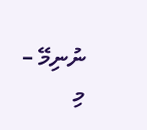ނުނިމޭ –
މި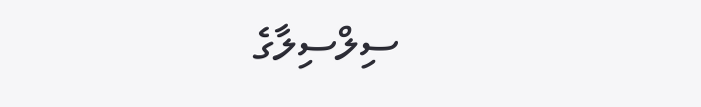ސިލްސިލާގެ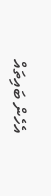އެހެން ބައިތައް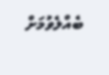ބެއްލެވުމަށް